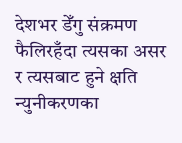देशभर डेँगु संक्रमण फैलिरहँदा त्यसका असर र त्यसबाट हुने क्षति न्युनीकरणका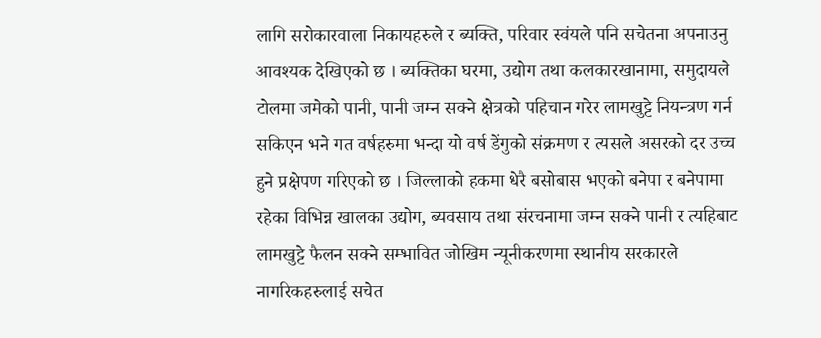लागि सरोकारवाला निकायहरुले र ब्यक्ति, परिवार स्वंयले पनि सचेतना अपनाउनु आवश्यक देखिएको छ । ब्यक्तिका घरमा, उद्योग तथा कलकारखानामा, समुदायले टोलमा जमेको पानी, पानी जम्न सक्ने क्षेत्रको पहिचान गरेर लामखुट्टे नियन्त्रण गर्न सकिएन भने गत वर्षहरुमा भन्दा यो वर्ष डेंगुको संक्रमण र त्यसले असरको दर उच्च हुने प्रक्षेपण गरिएको छ । जिल्लाको हकमा धेरै बसोबास भएको बनेपा र बनेपामा रहेका विभिन्न खालका उद्योग, ब्यवसाय तथा संरचनामा जम्न सक्ने पानी र त्यहिबाट लामखुट्टे फैलन सक्ने सम्भावित जोखिम न्यूनीकरणमा स्थानीय सरकारले नागरिकहरुलाई सचेत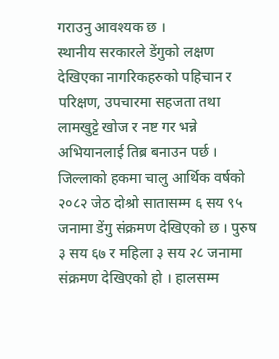गराउनु आवश्यक छ ।
स्थानीय सरकारले डेंगुको लक्षण देखिएका नागरिकहरुको पहिचान र परिक्षण, उपचारमा सहजता तथा लामखुट्टे खोज र नष्ट गर भन्ने अभियानलाई तिब्र बनाउन पर्छ । जिल्लाको हकमा चालु आर्थिक वर्षको २०८२ जेठ दोश्रो सातासम्म ६ सय ९५ जनामा डेंगु संक्रमण देखिएको छ । पुरुष ३ सय ६७ र महिला ३ सय २८ जनामा संक्रमण देखिएको हो । हालसम्म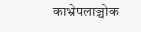काभ्रेपलाञ्चोक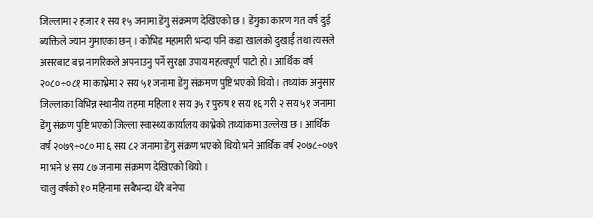जिल्लामा २ हजार १ सय १५ जनामा डेंगु संक्रमण देखिएको छ । डेंगुका कारण गत वर्ष दुई ब्यक्तिले ज्यान गुमाएका छन् । कोभिड महामारी भन्दा पनि कडा खालको दुखार्ई तथा त्यसले असरबाट बच्न नागरिकले अपनाउनु पर्ने सुरक्षा उपाय महत्वपूर्ण पाटो हो । आर्थिक वर्ष २०८०÷०८१ मा काभ्रेमा २ सय ५१ जनामा डेंगु संक्रमण पुष्टि भएको थियो । तथ्यांक अनुसार जिल्लाका विभिन्न स्थानीय तहमा महिला १ सय ३५ र पुरुष १ सय १६ गरी २ सय ५१ जनामा डेंगु संक्रण पुष्टि भएको जिल्ला स्वास्थ्य कार्यालय काभ्रेको तथ्यांकमा उल्लेख छ । आर्थिक वर्ष २०७९÷०८० मा ६ सय ८२ जनामा डेंगु संक्रण भएको थियो भने आर्थिक वर्ष २०७८÷०७९ मा भने ४ सय ८७ जनामा संक्रमण देखिएको थियो ।
चालु वर्षको १० महिनामा सबैभन्दा धेरै बनेपा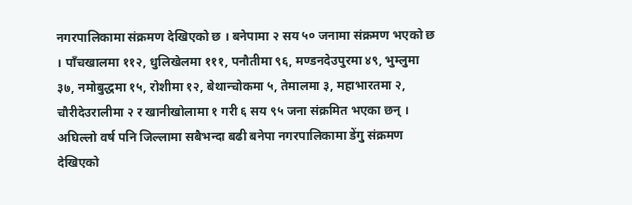नगरपालिकामा संक्रमण देखिएको छ । बनेपामा २ सय ५० जनामा संक्रमण भएको छ । पाँचखालमा ११२, धुलिखेलमा १११, पनौतीमा ९६, मण्डनदेउपुरमा ४९, भुम्लुमा ३७, नमोबुद्धमा १५, रोशीमा १२, बेथान्चोकमा ५, तेमालमा ३, महाभारतमा २, चौरीदेउरालीमा २ र खानीखोलामा १ गरी ६ सय ९५ जना संक्रमित भएका छन् । अघिल्लो वर्ष पनि जिल्लामा सबैभन्दा बढी बनेपा नगरपालिकामा डेंगु संक्रमण देखिएको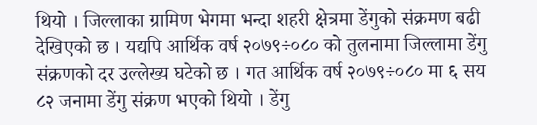थियो । जिल्लाका ग्रामिण भेगमा भन्दा शहरी क्षेत्रमा डेंगुको संक्रमण बढी देखिएको छ । यद्यपि आर्थिक वर्ष २०७९÷०८० को तुलनामा जिल्लामा डेंगु संक्रणको दर उल्लेख्य घटेको छ । गत आर्थिक वर्ष २०७९÷०८० मा ६ सय ८२ जनामा डेंगु संक्रण भएको थियो । डेंगु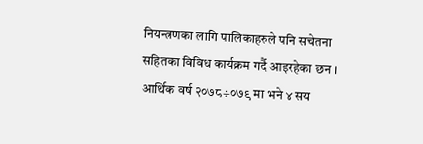नियन्त्रणका लागि पालिकाहरुले पनि सचेतना सहितका विविध कार्यक्रम गर्दै आइरहेका छन । आर्थिक वर्ष २०७८÷०७९ मा भने ४ सय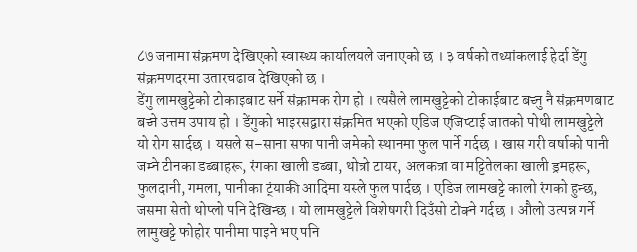८७ जनामा संक्रमण देखिएको स्वास्थ्य कार्यालयले जनाएको छ । ३ वर्षको तथ्यांकलाई हेर्दा डेंगु संक्रमणदरमा उतारचढाव देखिएको छ ।
डेंगु लामखुट्टेको टोकाइबाट सर्ने संक्रामक रोग हो । त्यसैले लामखुट्टेको टोकाईबाट बच्नु नै संक्रमणबाट बच्ने उत्तम उपाय हो । डेंगुको भाइरसद्वारा संक्रमित भएको एडिज एजिप्टाई जातको पोथी लामखुट्टेले यो रोग सार्दछ । यसले स–साना सफा पानी जमेको स्थानमा फुल पार्ने गर्दछ । खास गरी वर्षाको पानी जम्ने टीनका डब्बाहरू, रंगका खाली डब्बा, थोत्रो टायर, अलकत्रा वा मट्टितेलका खाली ड्रमहरू, फुलदानी, गमला, पानीका ट्ंयाकी आदिमा यस्ले फुल पार्दछ । एडिज लामखट्टे कालो रंगको हुन्छ, जसमा सेतो थोप्लो पनि देखिन्छ । यो लामखुट्टेले विशेषगरी दिउँसो टोक्ने गर्दछ । औलो उत्पन्न गर्ने लामुखट्टे फोहोर पानीमा पाइने भए पनि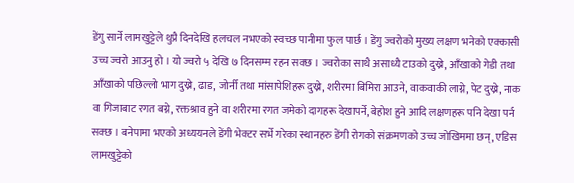डेंगु सार्ने लामखुट्टेले थुप्रै दिनदेखि हलचल नभएको स्वच्छ पानीमा फुल पार्छ । डेंगु ज्वरोको मुख्य लक्षण भनेको एक्कासी उच्च ज्वरो आउनु हो । यो ज्वरो ५ देखि ७ दिनसम्म रहन सक्छ । ज्वरोका साथै असाध्यै टाउको दुख्ने, आँखाको गेडी तथा आँखाको पछिल्लो भाग दुख्ने, ढाड, जोर्नी तथा मांसापेशिहरू दुख्ने, शरीरमा बिमिरा आउने, वाकवाकी लाग्ने, पेट दुख्ने, नाक वा गिजाबाट रगत बग्ने, रक्तश्राव हुने वा शरीरमा रगत जमेको दागहरू देखापर्ने, बेहोश हुने आदि लक्षणहरू पनि देखा पर्न सक्छ । बनेपामा भएको अध्ययनले डेंगी भेक्टर सर्भे गरेका स्थानहरु डेंगी रोगको संक्रमणको उच्च जोखिममा छन्, एडिस लामखुट्टेको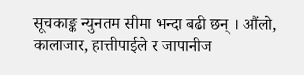सूचकाङ्क न्युनतम सीमा भन्दा बढी छन् । औंलो, कालाजार, हात्तीपाईले र जापानीज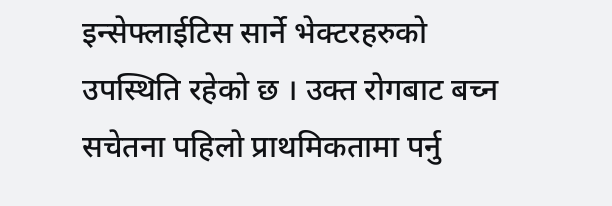इन्सेफ्लाईटिस सार्ने भेक्टरहरुको उपस्थिति रहेको छ । उक्त रोगबाट बच्न सचेतना पहिलो प्राथमिकतामा पर्नु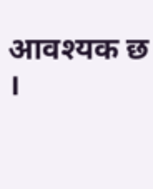आवश्यक छ ।